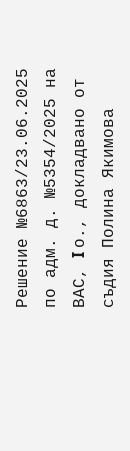Решение №6863/23.06.2025 по адм. д. №5354/2025 на ВАС, I о., докладвано от съдия Полина Якимова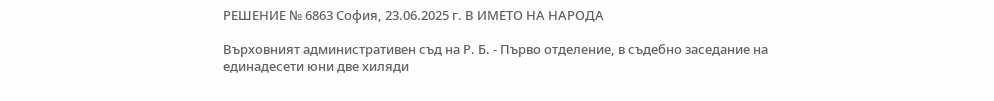РЕШЕНИЕ № 6863 София, 23.06.2025 г. В ИМЕТО НА НАРОДА

Върховният административен съд на Р. Б. - Първо отделение, в съдебно заседание на единадесети юни две хиляди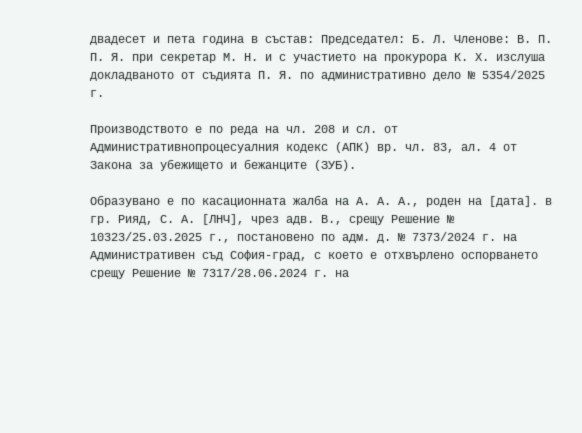двадесет и пета година в състав: Председател: Б. Л. Членове: В. П. П. Я. при секретар М. Н. и с участието на прокурора К. Х. изслуша докладваното от съдията П. Я. по административно дело № 5354/2025 г.

Производството е по реда на чл. 208 и сл. от Административнопроцесуалния кодекс (АПК) вр. чл. 83, ал. 4 от Закона за убежището и бежанците (ЗУБ).

Образувано е по касационната жалба на А. А. А., роден на [дата]. в гр. Рияд, С. А. [ЛНЧ], чрез адв. В., срещу Решение № 10323/25.03.2025 г., постановено по адм. д. № 7373/2024 г. на Административен съд София-град, с което е отхвърлено оспорването срещу Решение № 7317/28.06.2024 г. на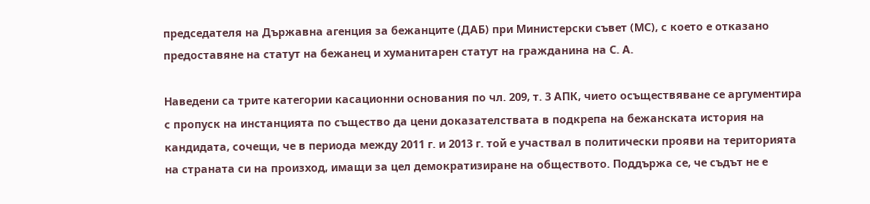председателя на Държавна агенция за бежанците (ДАБ) при Министерски съвет (МС), с което е отказано предоставяне на статут на бежанец и хуманитарен статут на гражданина на С. А.

Наведени са трите категории касационни основания по чл. 209, т. 3 АПК, чието осъществяване се аргументира с пропуск на инстанцията по същество да цени доказателствата в подкрепа на бежанската история на кандидата, сочещи, че в периода между 2011 г. и 2013 г. той е участвал в политически прояви на територията на страната си на произход, имащи за цел демократизиране на обществото. Поддържа се, че съдът не е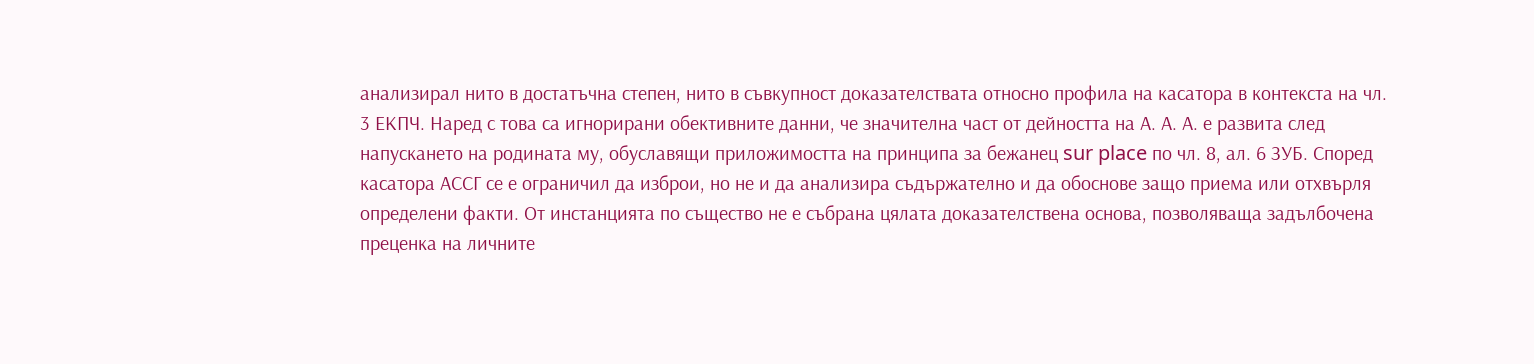анализирал нито в достатъчна степен, нито в съвкупност доказателствата относно профила на касатора в контекста на чл. 3 ЕКПЧ. Наред с това са игнорирани обективните данни, че значителна част от дейността на А. А. А. е развита след напускането на родината му, обуславящи приложимостта на принципа за бежанец sur place по чл. 8, ал. 6 ЗУБ. Според касатора АССГ се е ограничил да изброи, но не и да анализира съдържателно и да обоснове защо приема или отхвърля определени факти. От инстанцията по същество не е събрана цялата доказателствена основа, позволяваща задълбочена преценка на личните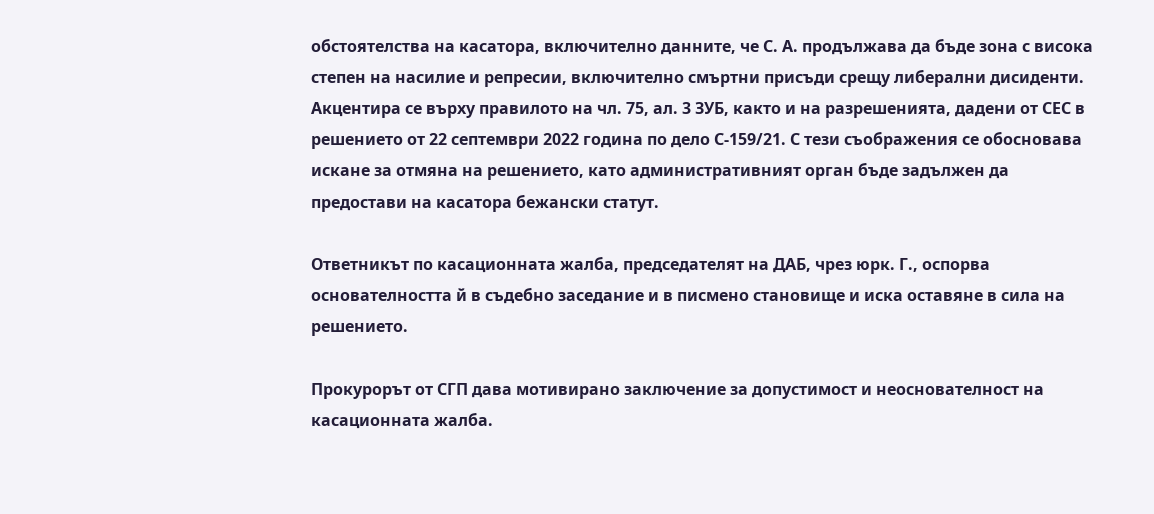обстоятелства на касатора, включително данните, че С. А. продължава да бъде зона с висока степен на насилие и репресии, включително смъртни присъди срещу либерални дисиденти. Акцентира се върху правилото на чл. 75, ал. 3 ЗУБ, както и на разрешенията, дадени от СЕС в решението от 22 септември 2022 година по дело С-159/21. С тези съображения се обосновава искане за отмяна на решението, като административният орган бъде задължен да предостави на касатора бежански статут.

Ответникът по касационната жалба, председателят на ДАБ, чрез юрк. Г., оспорва основателността й в съдебно заседание и в писмено становище и иска оставяне в сила на решението.

Прокурорът от СГП дава мотивирано заключение за допустимост и неоснователност на касационната жалба.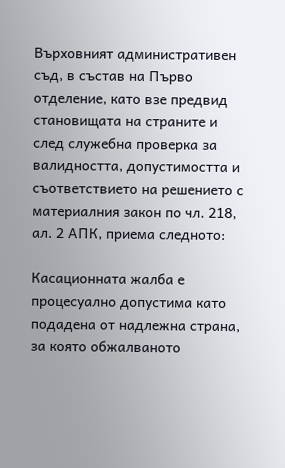Върховният административен съд, в състав на Първо отделение, като взе предвид становищата на страните и след служебна проверка за валидността, допустимостта и съответствието на решението с материалния закон по чл. 218, ал. 2 АПК, приема следното:

Касационната жалба е процесуално допустима като подадена от надлежна страна, за която обжалваното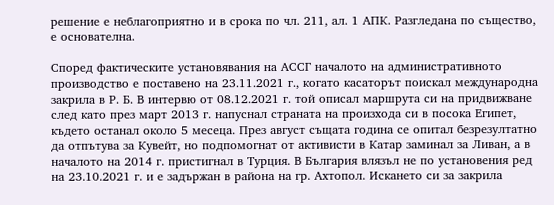решение е неблагоприятно и в срока по чл. 211, ал. 1 АПК. Разгледана по същество, е основателна.

Според фактическите установявания на АССГ началото на административното производство е поставено на 23.11.2021 г., когато касаторът поискал международна закрила в Р. Б. В интервю от 08.12.2021 г. той описал маршрута си на придвижване след като през март 2013 г. напуснал страната на произхода си в посока Египет, където останал около 5 месеца. През август същата година се опитал безрезултатно да отпътува за Кувейт, но подпомогнат от активисти в Катар заминал за Ливан, а в началото на 2014 г. пристигнал в Турция. В България влязъл не по установения ред на 23.10.2021 г. и е задържан в района на гр. Ахтопол. Искането си за закрила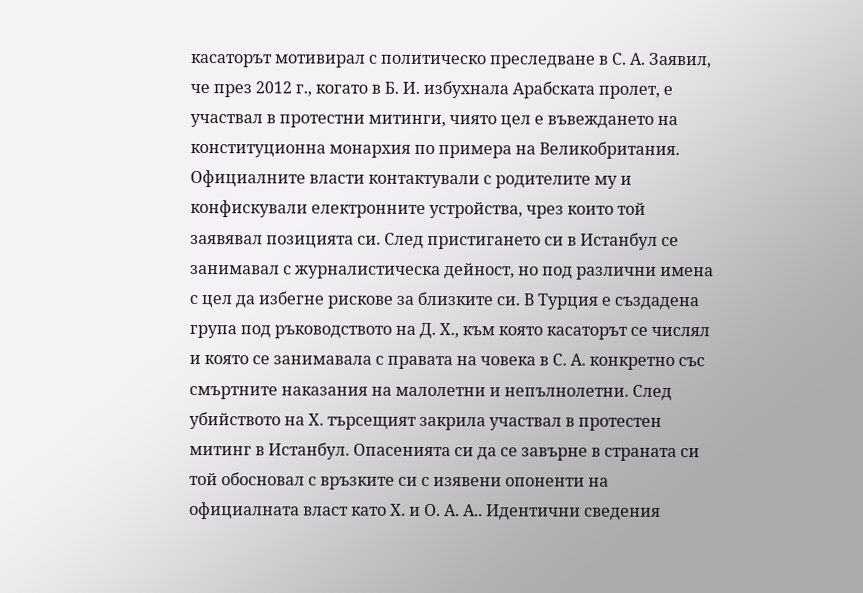касаторът мотивирал с политическо преследване в С. А. Заявил, че през 2012 г., когато в Б. И. избухнала Арабската пролет, е участвал в протестни митинги, чиято цел е въвеждането на конституционна монархия по примера на Великобритания. Официалните власти контактували с родителите му и конфискували електронните устройства, чрез които той заявявал позицията си. След пристигането си в Истанбул се занимавал с журналистическа дейност, но под различни имена с цел да избегне рискове за близките си. В Турция е създадена група под ръководството на Д. Х., към която касаторът се числял и която се занимавала с правата на човека в С. А. конкретно със смъртните наказания на малолетни и непълнолетни. След убийството на Х. търсещият закрила участвал в протестен митинг в Истанбул. Опасенията си да се завърне в страната си той обосновал с връзките си с изявени опоненти на официалната власт като Х. и О. А. А.. Идентични сведения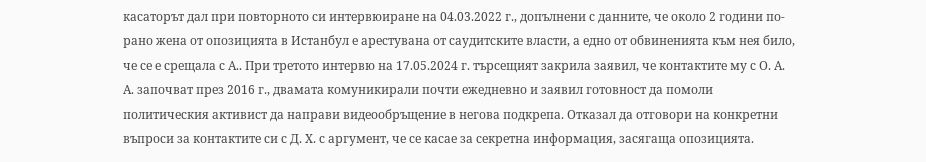касаторът дал при повторното си интервюиране на 04.03.2022 г., допълнени с данните, че около 2 години по-рано жена от опозицията в Истанбул е арестувана от саудитските власти, а едно от обвиненията към нея било, че се е срещала с А.. При третото интервю на 17.05.2024 г. търсещият закрила заявил, че контактите му с О. А. А. започват през 2016 г., двамата комуникирали почти ежедневно и заявил готовност да помоли политическия активист да направи видеообръщение в негова подкрепа. Отказал да отговори на конкретни въпроси за контактите си с Д. Х. с аргумент, че се касае за секретна информация, засягаща опозицията.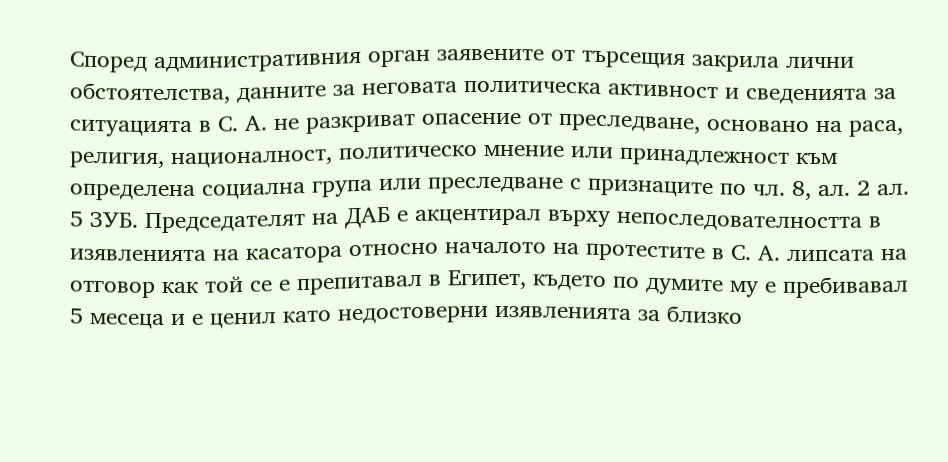Според административния орган заявените от търсещия закрила лични обстоятелства, данните за неговата политическа активност и сведенията за ситуацията в С. А. не разкриват опасение от преследване, основано на раса, религия, националност, политическо мнение или принадлежност към определена социална група или преследване с признаците по чл. 8, ал. 2 ал. 5 ЗУБ. Председателят на ДАБ е акцентирал върху непоследователността в изявленията на касатора относно началото на протестите в С. А. липсата на отговор как той се е препитавал в Египет, където по думите му е пребивавал 5 месеца и е ценил като недостоверни изявленията за близко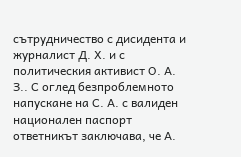сътрудничество с дисидента и журналист Д. Х. и с политическия активист О. А. З.. С оглед безпроблемното напускане на С. А. с валиден национален паспорт ответникът заключава, че А.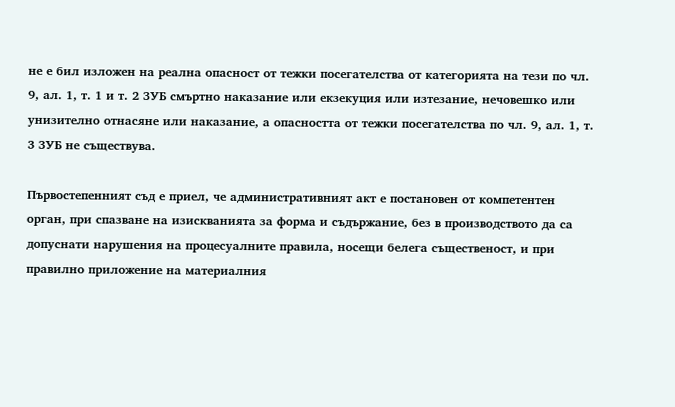не е бил изложен на реална опасност от тежки посегателства от категорията на тези по чл. 9, ал. 1, т. 1 и т. 2 ЗУБ смъртно наказание или екзекуция или изтезание, нечовешко или унизително отнасяне или наказание, а опасността от тежки посегателства по чл. 9, ал. 1, т. 3 ЗУБ не съществува.

Първостепенният съд е приел, че административният акт е постановен от компетентен орган, при спазване на изискванията за форма и съдържание, без в производството да са допуснати нарушения на процесуалните правила, носещи белега същественост, и при правилно приложение на материалния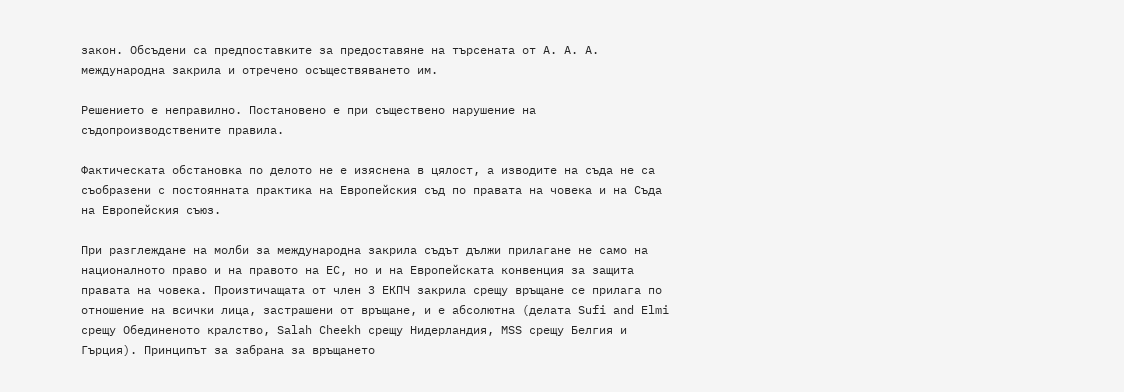закон. Обсъдени са предпоставките за предоставяне на търсената от А. А. А. международна закрила и отречено осъществяването им.

Решението е неправилно. Постановено е при съществено нарушение на съдопроизводствените правила.

Фактическата обстановка по делото не е изяснена в цялост, а изводите на съда не са съобразени с постоянната практика на Европейския съд по правата на човека и на Съда на Европейския съюз.

При разглеждане на молби за международна закрила съдът дължи прилагане не само на националното право и на правото на ЕС, но и на Европейската конвенция за защита правата на човека. Произтичащата от член 3 ЕКПЧ закрила срещу връщане се прилага по отношение на всички лица, застрашени от връщане, и е абсолютна (делата Sufi and Elmi срещу Обединеното кралство, Salah Cheekh срещу Нидерландия, MSS срещу Белгия и Гърция). Принципът за забрана за връщането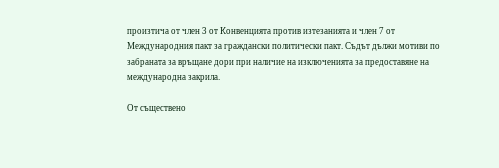произтича от член 3 от Конвенцията против изтезанията и член 7 от Международния пакт за граждански политически пакт. Съдът дължи мотиви по забраната за връщане дори при наличие на изключенията за предоставяне на международна закрила.

От съществено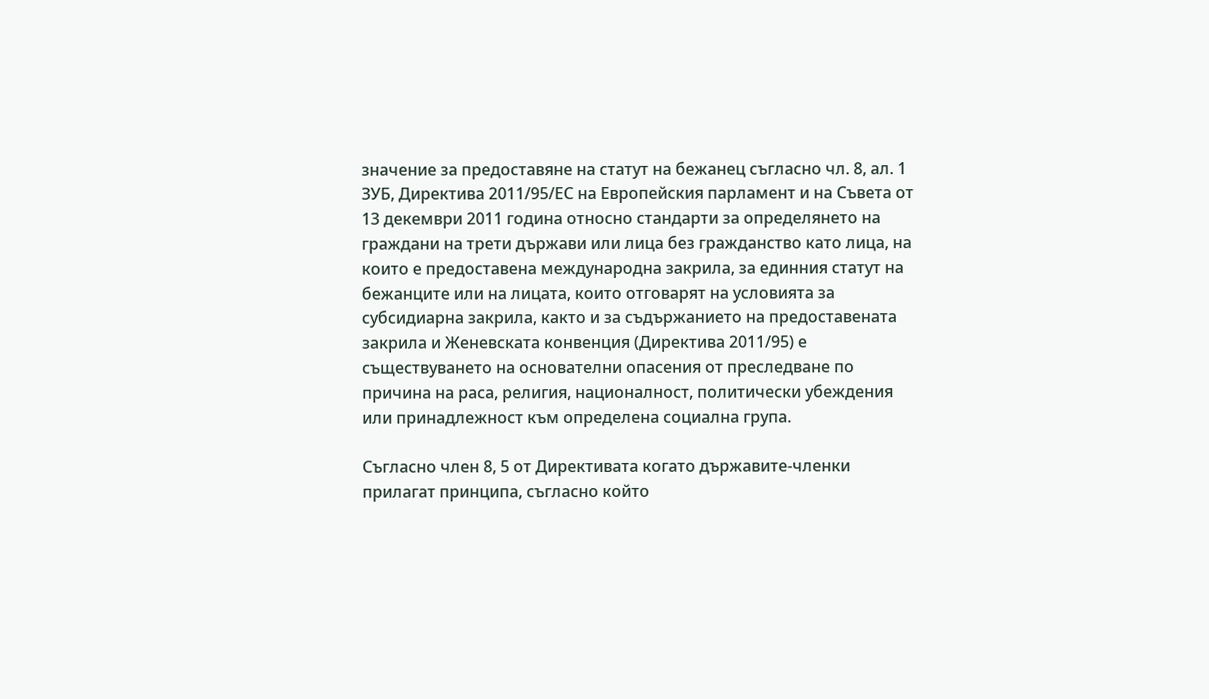значение за предоставяне на статут на бежанец съгласно чл. 8, ал. 1 ЗУБ, Директива 2011/95/ЕС на Европейския парламент и на Съвета от 13 декември 2011 година относно стандарти за определянето на граждани на трети държави или лица без гражданство като лица, на които е предоставена международна закрила, за единния статут на бежанците или на лицата, които отговарят на условията за субсидиарна закрила, както и за съдържанието на предоставената закрила и Женевската конвенция (Директива 2011/95) е съществуването на основателни опасения от преследване по причина на раса, религия, националност, политически убеждения или принадлежност към определена социална група.

Съгласно член 8, 5 от Директивата когато държавите-членки прилагат принципа, съгласно който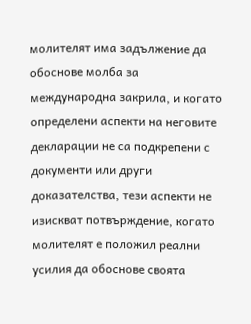молителят има задължение да обоснове молба за международна закрила, и когато определени аспекти на неговите декларации не са подкрепени с документи или други доказателства, тези аспекти не изискват потвърждение, когато молителят е положил реални усилия да обоснове своята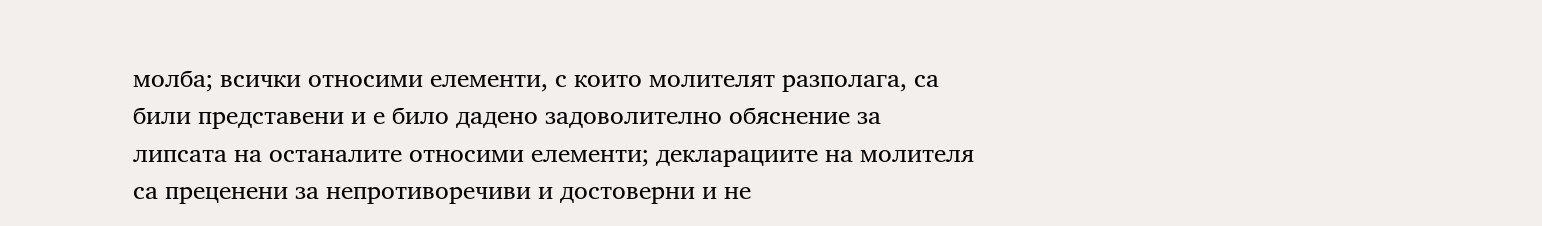молба; всички относими елементи, с които молителят разполага, са били представени и е било дадено задоволително обяснение за липсата на останалите относими елементи; декларациите на молителя са преценени за непротиворечиви и достоверни и не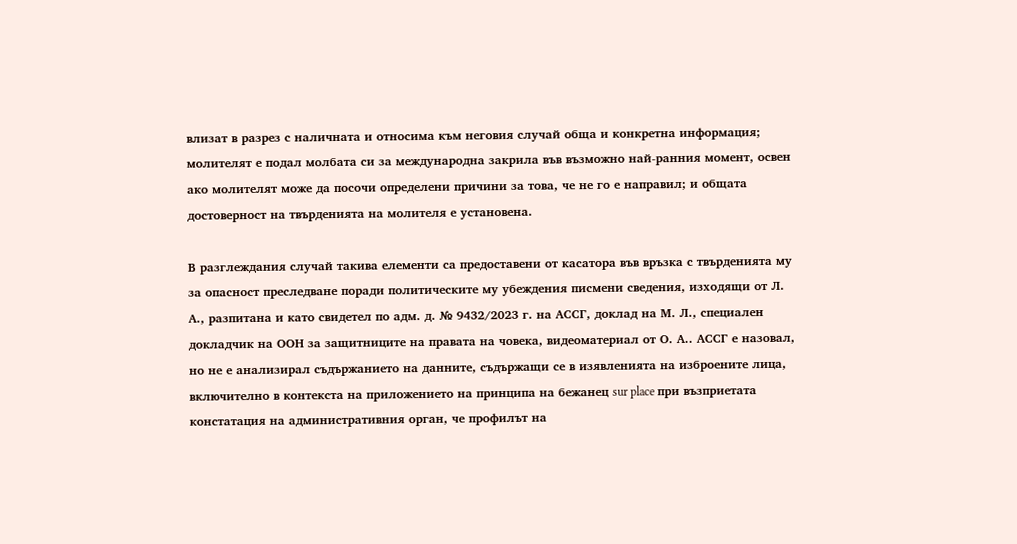влизат в разрез с наличната и относима към неговия случай обща и конкретна информация; молителят е подал молбата си за международна закрила във възможно най-ранния момент, освен ако молителят може да посочи определени причини за това, че не го е направил; и общата достоверност на твърденията на молителя е установена.

В разглеждания случай такива елементи са предоставени от касатора във връзка с твърденията му за опасност преследване поради политическите му убеждения писмени сведения, изходящи от Л. А., разпитана и като свидетел по адм. д. № 9432/2023 г. на АССГ, доклад на М. Л., специален докладчик на ООН за защитниците на правата на човека, видеоматериал от О. А.. АССГ е назовал, но не е анализирал съдържанието на данните, съдържащи се в изявленията на изброените лица, включително в контекста на приложението на принципа на бежанец sur place при възприетата констатация на административния орган, че профилът на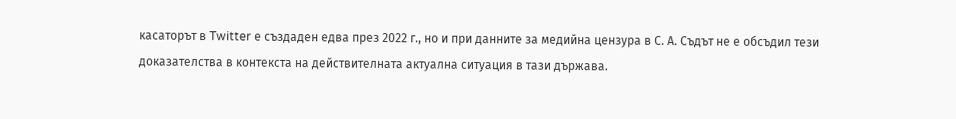касаторът в Twitter е създаден едва през 2022 г., но и при данните за медийна цензура в С. А. Съдът не е обсъдил тези доказателства в контекста на действителната актуална ситуация в тази държава.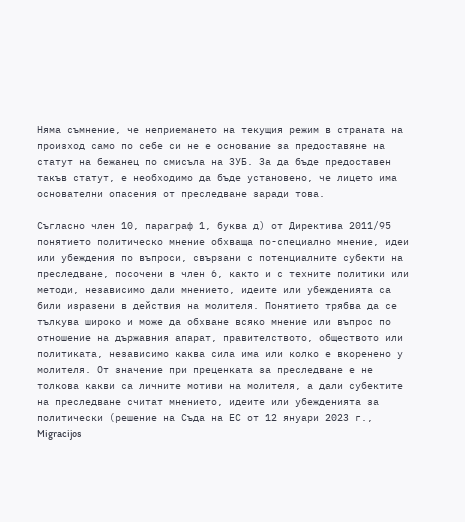Няма съмнение, че неприемането на текущия режим в страната на произход само по себе си не е основание за предоставяне на статут на бежанец по смисъла на ЗУБ. За да бъде предоставен такъв статут, е необходимо да бъде установено, че лицето има основателни опасения от преследване заради това.

Съгласно член 10, параграф 1, буква д) от Директива 2011/95 понятието политическо мнение обхваща по-специално мнение, идеи или убеждения по въпроси, свързани с потенциалните субекти на преследване, посочени в член 6, както и с техните политики или методи, независимо дали мнението, идеите или убежденията са били изразени в действия на молителя. Понятието трябва да се тълкува широко и може да обхване всяко мнение или въпрос по отношение на държавния апарат, правителството, обществото или политиката, независимо каква сила има или колко е вкоренено у молителя. От значение при преценката за преследване е не толкова какви са личните мотиви на молителя, а дали субектите на преследване считат мнението, идеите или убежденията за политически (решение на Съда на ЕС от 12 януари 2023 г., Migracijos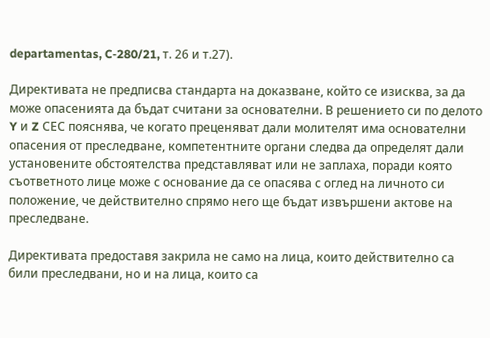departamentas, C‑280/21, т. 26 и т.27).

Директивата не предписва стандарта на доказване, който се изисква, за да може опасенията да бъдат считани за основателни. В решението си по делото Y и Z СЕС пояснява, че когато преценяват дали молителят има основателни опасения от преследване, компетентните органи следва да определят дали установените обстоятелства представляват или не заплаха, поради която съответното лице може с основание да се опасява с оглед на личното си положение, че действително спрямо него ще бъдат извършени актове на преследване.

Директивата предоставя закрила не само на лица, които действително са били преследвани, но и на лица, които са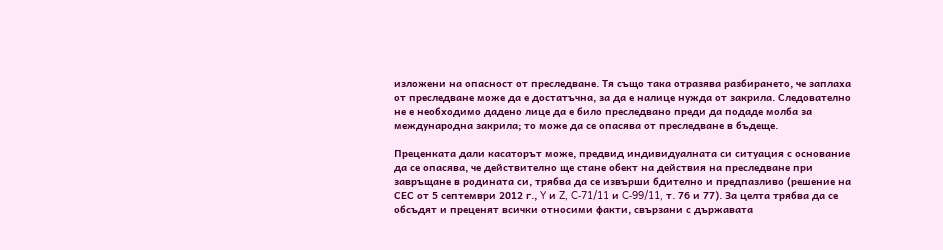изложени на опасност от преследване. Тя също така отразява разбирането, че заплаха от преследване може да е достатъчна, за да е налице нужда от закрила. Следователно не е необходимо дадено лице да е било преследвано преди да подаде молба за международна закрила; то може да се опасява от преследване в бъдеще.

Преценката дали касаторът може, предвид индивидуалната си ситуация с основание да се опасява, че действително ще стане обект на действия на преследване при завръщане в родината си, трябва да се извърши бдително и предпазливо (решение на СЕС от 5 септември 2012 г., Y и Z, C‑71/11 и C‑99/11, т. 76 и 77). За целта трябва да се обсъдят и преценят всички относими факти, свързани с държавата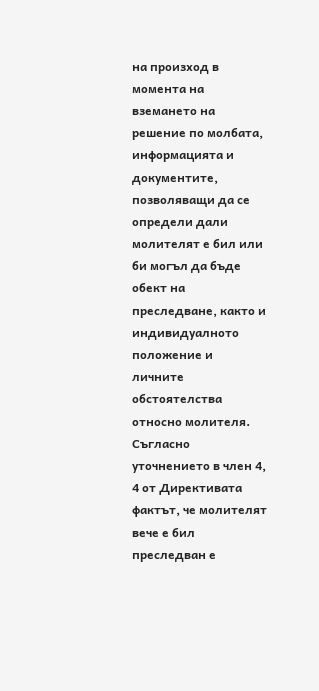на произход в момента на вземането на решение по молбата, информацията и документите, позволяващи да се определи дали молителят е бил или би могъл да бъде обект на преследване, както и индивидуалното положение и личните обстоятелства относно молителя. Съгласно уточнението в член 4, 4 от Директивата фактът, че молителят вече е бил преследван е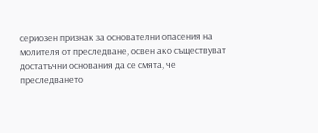сериозен признак за основателни опасения на молителя от преследване, освен ако съществуват достатъчни основания да се смята, че преследването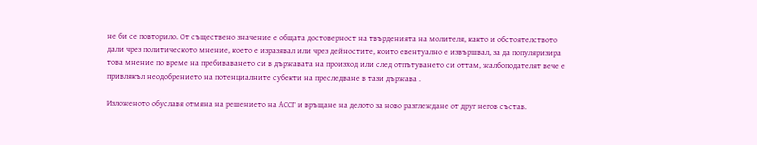не би се повторило. От съществено значение е общата достоверност на твърденията на молителя, както и обстоятелството дали чрез политическото мнение, което е изразявал или чрез дейностите, които евентуално е извършвал, за да популяризира това мнение по време на пребиваването си в държавата на произход или след отпътуването си оттам, жалбоподателят вече е привлякъл неодобрението на потенциалните субекти на преследване в тази държава .

Изложеното обуславя отмяна на решението на АССГ и връщане на делото за ново разглеждане от друг негов състав.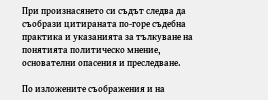При произнасянето си съдът следва да съобрази цитираната по-горе съдебна практика и указанията за тълкуване на понятията политическо мнение, основателни опасения и преследване.

По изложените съображения и на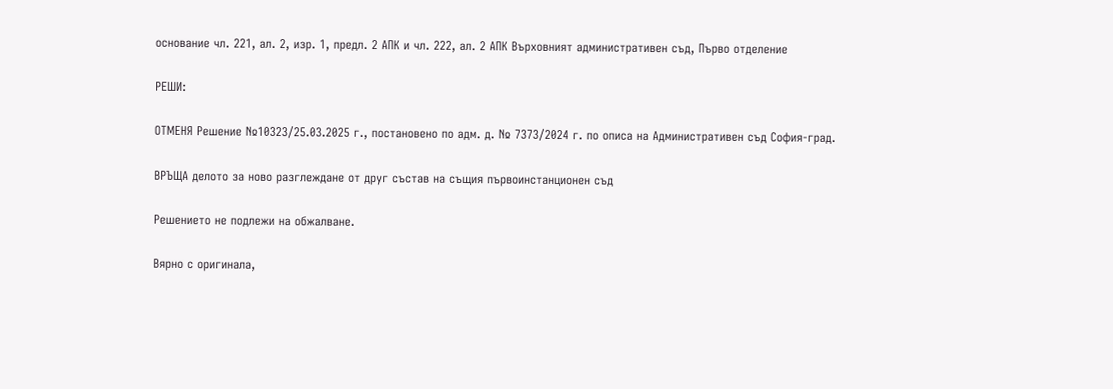основание чл. 221, ал. 2, изр. 1, предл. 2 АПК и чл. 222, ал. 2 АПК Върховният административен съд, Първо отделение

РЕШИ:

ОТМЕНЯ Решение №10323/25.03.2025 г., постановено по адм. д. № 7373/2024 г. по описа на Административен съд София-град.

ВРЪЩА делото за ново разглеждане от друг състав на същия първоинстанционен съд

Решението не подлежи на обжалване.

Вярно с оригинала,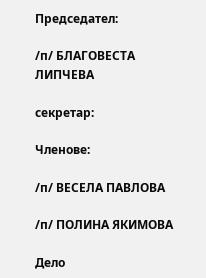Председател:

/п/ БЛАГОВЕСТА ЛИПЧЕВА

секретар:

Членове:

/п/ ВЕСЕЛА ПАВЛОВА

/п/ ПОЛИНА ЯКИМОВА

Дело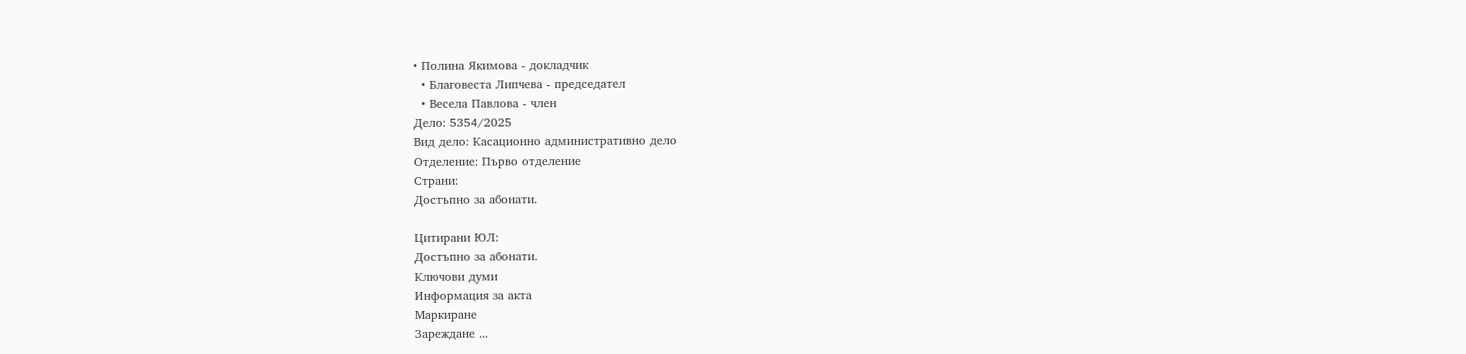• Полина Якимова - докладчик
  • Благовеста Липчева - председател
  • Весела Павлова - член
Дело: 5354/2025
Вид дело: Касационно административно дело
Отделение: Първо отделение
Страни:
Достъпно за абонати.

Цитирани ЮЛ:
Достъпно за абонати.
Ключови думи
Информация за акта
Маркиране
Зареждане ...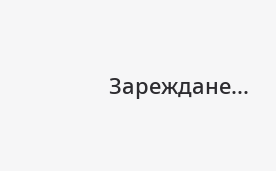Зареждане...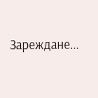Зареждане...